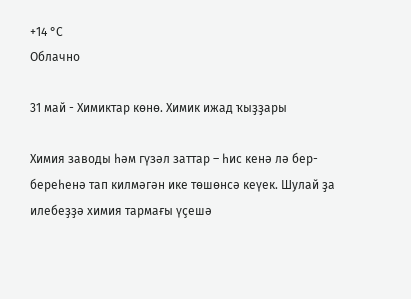+14 °С
Облачно

31 май - Химиктар көнө. Химик ижад ҡыҙҙары

Химия заводы һәм гүзәл заттар – һис кенә лә бер-береһенә тап килмәгән ике төшөнсә кеүек. Шулай ҙа илебеҙҙә химия тармағы үҫешә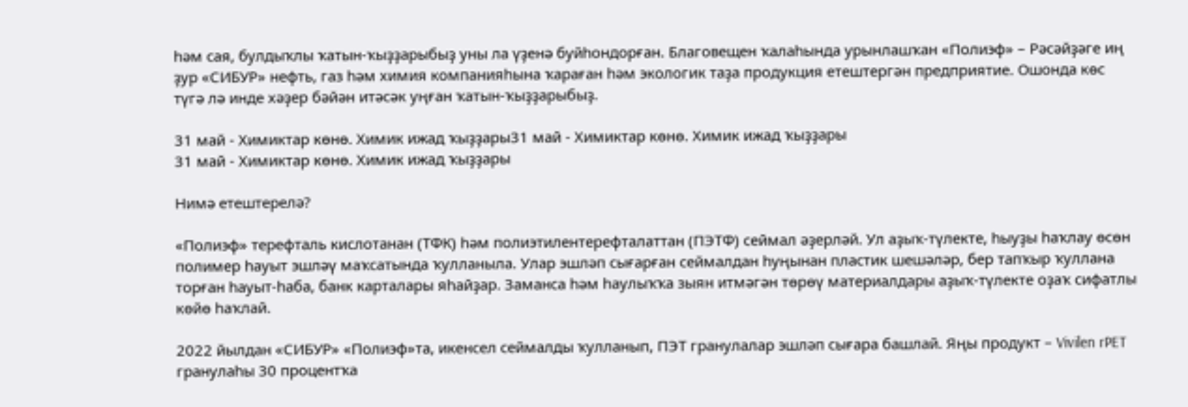һәм сая, булдыҡлы ҡатын-ҡыҙҙарыбыҙ уны ла үҙенә буйһондорған. Благовещен ҡалаһында урынлашҡан «Полиэф» – Рәсәйҙәге иң ҙур «СИБУР» нефть, газ һәм химия компанияһына ҡараған һәм экологик таҙа продукция етештергән предприятие. Ошонда көс түгә лә инде хәҙер бәйән итәсәк уңған ҡатын-ҡыҙҙарыбыҙ.

31 май - Химиктар көнө. Химик ижад ҡыҙҙары31 май - Химиктар көнө. Химик ижад ҡыҙҙары
31 май - Химиктар көнө. Химик ижад ҡыҙҙары

Нимә етештерелә?

«Полиэф» терефталь кислотанан (ТФК) һәм полиэтилентерефталаттан (ПЭТФ) сеймал әҙерләй. Ул аҙыҡ-түлекте, һыуҙы һаҡлау өсөн полимер һауыт эшләү маҡсатында ҡулланыла. Улар эшләп сығарған сеймалдан һуңынан пластик шешәләр, бер тапҡыр ҡуллана торған һауыт-һаба, банк карталары яһайҙар. Заманса һәм һаулыҡҡа зыян итмәгән төрөү материалдары аҙыҡ-түлекте оҙаҡ сифатлы көйө һаҡлай.

2022 йылдан «СИБУР» «Полиэф»та, икенсел сеймалды ҡулланып, ПЭТ гранулалар эшләп сығара башлай. Яңы продукт – Vivilen rPET гранулаһы 30 процентҡа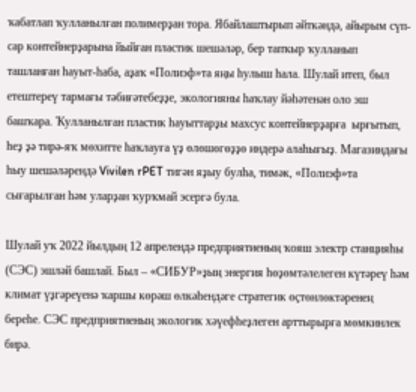ҡабатлап ҡулланылған полимерҙан тора. Ябайлаштырып әйткәндә, айырым сүп-сар контейнерҙарына йыйған пластик шешәләр, бер тапҡыр ҡулланып ташланған һауыт-һаба, аҙаҡ «Полиэф»та яңы һулыш һала. Шулай итеп, был етештереү тармағы тәбиғәтебеҙҙе, экологияны һаҡлау йәһәтенән оло эш башҡара. Ҡулланылған пластик һауыттарҙы махсус контейнерҙарға  ырғытып, һеҙ ҙә тирә-яҡ мөхитте һаҡлауға үҙ өлөшөгөҙҙө индерә алаһығыҙ. Магазиндағы һыу шешәләрендә Vivilen rPET тигән яҙыу булһа, тимәк, «Полиэф»та сығарылған һәм уларҙан ҡурҡмай эсергә була.

Шулай уҡ 2022 йылдың 12 апрелендә предприятиеның ҡояш электр станцияһы (СЭС) эшләй башлай. Был – «СИБУР»ҙың энергия һөҙөмтәлелеген күтәреү һәм климат үҙгәреүенә ҡаршы көрәш өлкәһендәге стратегик өҫтөнлөктәренең береһе. СЭС предприятиеның экологик хәүефһеҙлеген арттырырға мөмкинлек бирә.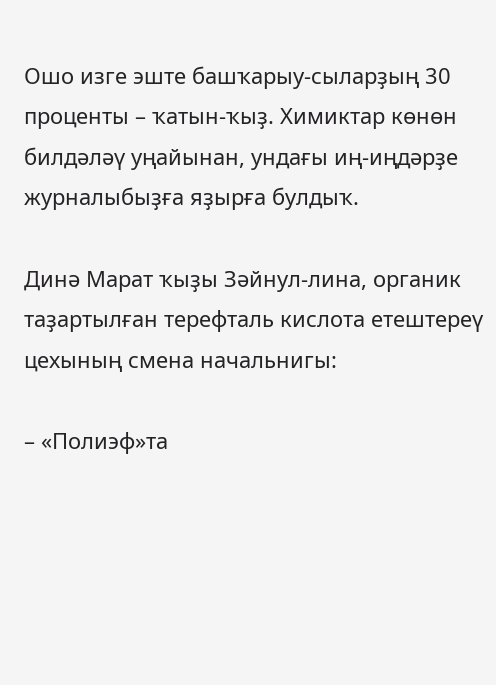Ошо изге эште башҡарыу-сыларҙың 30 проценты – ҡатын-ҡыҙ. Химиктар көнөн билдәләү уңайынан, ундағы иң-иңдәрҙе журналыбыҙға яҙырға булдыҡ.

Динә Марат ҡыҙы Зәйнул-лина, органик таҙартылған терефталь кислота етештереү цехының смена начальнигы:

– «Полиэф»та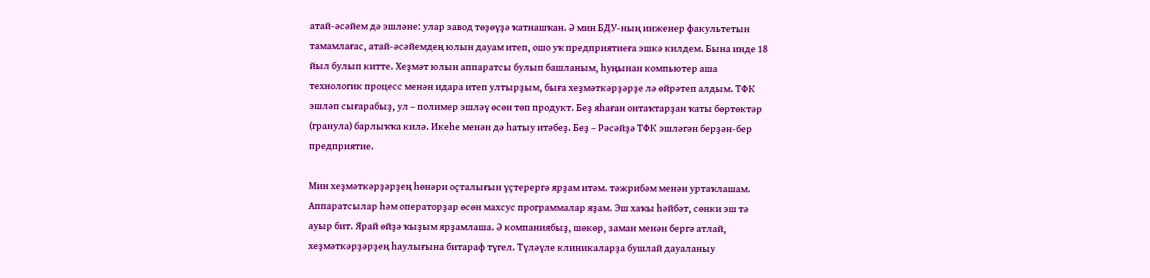атай-әсәйем дә эшләне: улар завод төҙөүҙә ҡатнашҡан. Ә мин БДУ-ның инженер факультетын тамамлағас, атай-әсәйемдең юлын дауам итеп, ошо уҡ предприятиеға эшкә килдем. Бына инде 18 йыл булып китте. Хеҙмәт юлын аппаратсы булып башланым, һуңынан компьютер аша технологик процесс менән идара итеп ултырҙым, быға хеҙмәткәрҙәрҙе лә өйрәтеп алдым. ТФК эшләп сығарабыҙ, ул – полимер эшләү өсөн төп продукт. Беҙ яһаған онтаҡтарҙан ҡаты бөртөктәр (гранула) барлыҡҡа килә. Икеһе менән дә һатыу итәбеҙ. Беҙ – Рәсәйҙә ТФК эшләгән берҙән-бер предприятие.

Мин хеҙмәткәрҙәрҙең һөнәри оҫталығын үҫтерергә ярҙам итәм. тәжрибәм менән уртаҡлашам. Аппаратсылар һәм операторҙар өсөн махсус программалар яҙам. Эш хаҡы һәйбәт, сөнки эш тә ауыр бит. Ярай өйҙә ҡыҙым ярҙамлаша. Ә компаниябыҙ, шөкөр, заман менән бергә атлай, хеҙмәткәрҙәрҙең һаулығына битараф түгел. Түләүле клиникаларҙа бушлай дауаланыу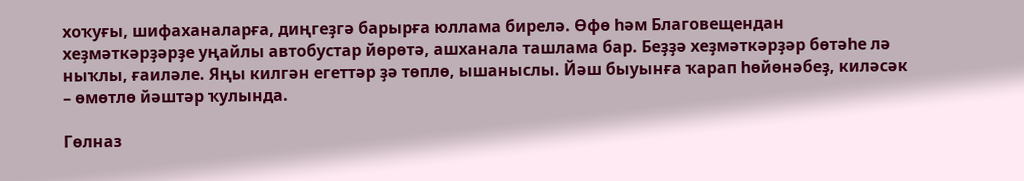хоҡуғы, шифаханаларға, диңгеҙгә барырға юллама бирелә. Өфө һәм Благовещендан хеҙмәткәрҙәрҙе уңайлы автобустар йөрөтә, ашханала ташлама бар. Беҙҙә хеҙмәткәрҙәр бөтәһе лә ныҡлы, ғаиләле. Яңы килгән егеттәр ҙә төплө, ышаныслы. Йәш быуынға ҡарап һөйөнәбеҙ, киләсәк – өмөтлө йәштәр ҡулында.

Гөлназ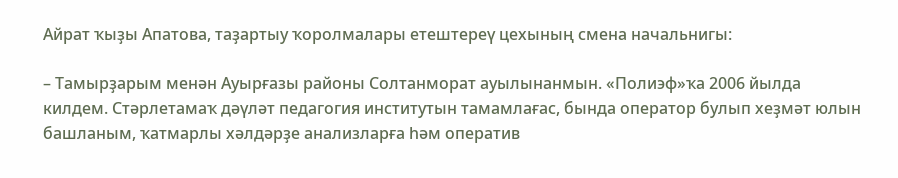Айрат ҡыҙы Апатова, таҙартыу ҡоролмалары етештереү цехының смена начальнигы:

– Тамырҙарым менән Ауырғазы районы Солтанморат ауылынанмын. «Полиэф»ҡа 2006 йылда килдем. Стәрлетамаҡ дәүләт педагогия институтын тамамлағас, бында оператор булып хеҙмәт юлын башланым, ҡатмарлы хәлдәрҙе анализларға һәм оператив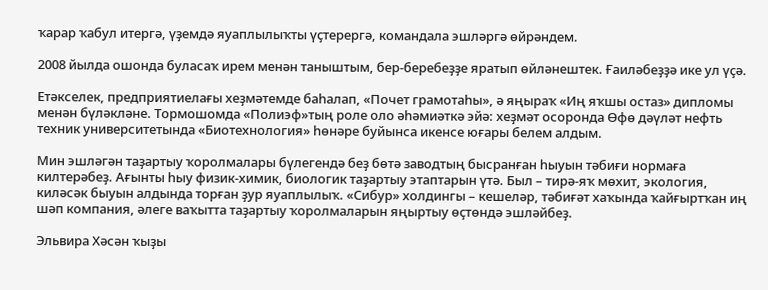ҡарар ҡабул итергә, үҙемдә яуаплылыҡты үҫтерергә, командала эшләргә өйрәндем.

2008 йылда ошонда буласаҡ ирем менән таныштым, бер-беребеҙҙе яратып өйләнештек. Ғаиләбеҙҙә ике ул үҫә.

Етәкселек, предприятиелағы хеҙмәтемде баһалап, «Почет грамотаһы», ә яңыраҡ «Иң яҡшы остаз» дипломы менән бүләкләне. Тормошомда «Полиэф»тың роле оло әһәмиәткә эйә: хеҙмәт осоронда Өфө дәүләт нефть техник университетында «Биотехнология» һөнәре буйынса икенсе юғары белем алдым.

Мин эшләгән таҙартыу ҡоролмалары бүлегендә беҙ бөтә заводтың бысранған һыуын тәбиғи нормаға килтерәбеҙ. Ағынты һыу физик-химик, биологик таҙартыу этаптарын үтә. Был – тирә-яҡ мөхит, экология, киләсәк быуын алдында торған ҙур яуаплылыҡ. «Сибур» холдингы – кешеләр, тәбиғәт хаҡында ҡайғыртҡан иң шәп компания, әлеге ваҡытта таҙартыу ҡоролмаларын яңыртыу өҫтөндә эшләйбеҙ.

Эльвира Хәсән ҡыҙы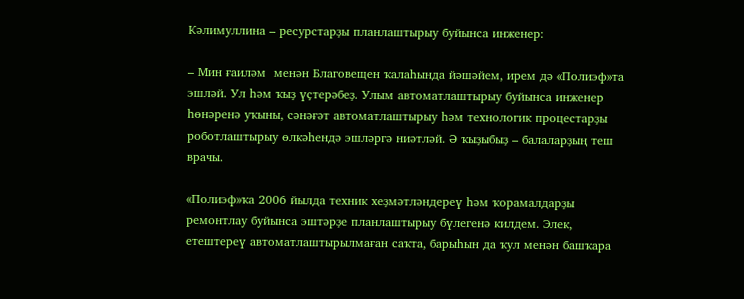Кәлимуллина – ресурстарҙы планлаштырыу буйынса инженер:

– Мин ғаиләм  менән Благовещен ҡалаһында йәшәйем, ирем дә «Полиэф»та эшләй. Ул һәм ҡыҙ үҫтерәбеҙ. Улым автоматлаштырыу буйынса инженер һөнәренә уҡыны, сәнәғәт автоматлаштырыу һәм технологик процестарҙы роботлаштырыу өлкәһендә эшләргә ниәтләй. Ә ҡыҙыбыҙ – балаларҙың теш врачы.

«Полиэф»ҡа 2006 йылда техник хеҙмәтләндереү һәм ҡорамалдарҙы ремонтлау буйынса эштәрҙе планлаштырыу бүлегенә килдем. Элек, етештереү автоматлаштырылмаған саҡта, барыһын да ҡул менән башҡара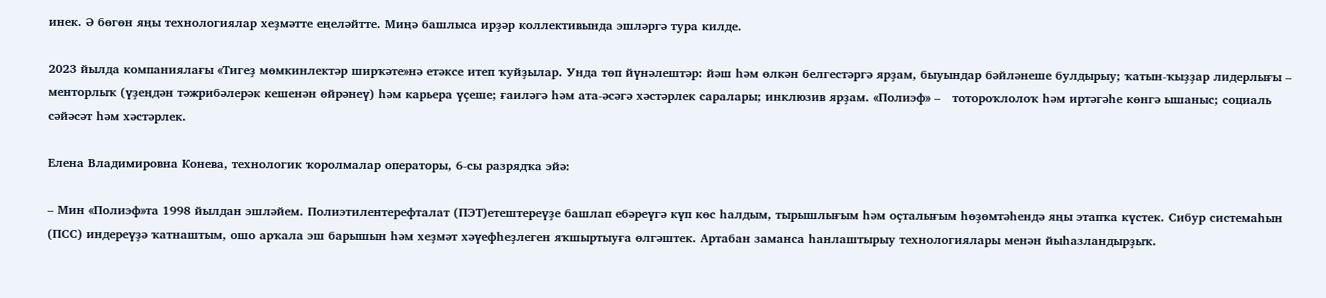инек. Ә бөгөн яңы технологиялар хеҙмәтте еңеләйтте. Миңә башлыса ирҙәр коллективында эшләргә тура килде.

2023 йылда компаниялағы «Тигеҙ мөмкинлектәр ширҡәте»нә етәксе итеп ҡуйҙылар. Унда төп йүнәлештәр: йәш һәм өлкән белгестәргә ярҙам, быуындар бәйләнеше булдырыу; ҡатын-ҡыҙҙар лидерлығы – менторлыҡ (үҙеңдән тәжрибәлерәк кешенән өйрәнеү) һәм карьера үҫеше; ғаиләгә һәм ата-әсәгә хәстәрлек саралары; инклюзив ярҙам. «Полиэф» –   тотороҡлолоҡ һәм иртәгәһе көнгә ышаныс; социаль сәйәсәт һәм хәстәрлек.

Елена Владимировна Конева, технологик ҡоролмалар операторы, 6-сы разрядҡа эйә:

– Мин «Полиэф»та 1998 йылдан эшләйем. Полиэтилентерефталат (ПЭТ)етештереүҙе башлап ебәреүгә күп көс һалдым, тырышлығым һәм оҫталығым һөҙөмтәһендә яңы этапҡа күстек. Сибур системаһын (ПСС) индереүҙә ҡатнаштым, ошо арҡала эш барышын һәм хеҙмәт хәүефһеҙлеген яҡшыртыуға өлгәштек. Артабан заманса һанлаштырыу технологиялары менән йыһазландырҙыҡ.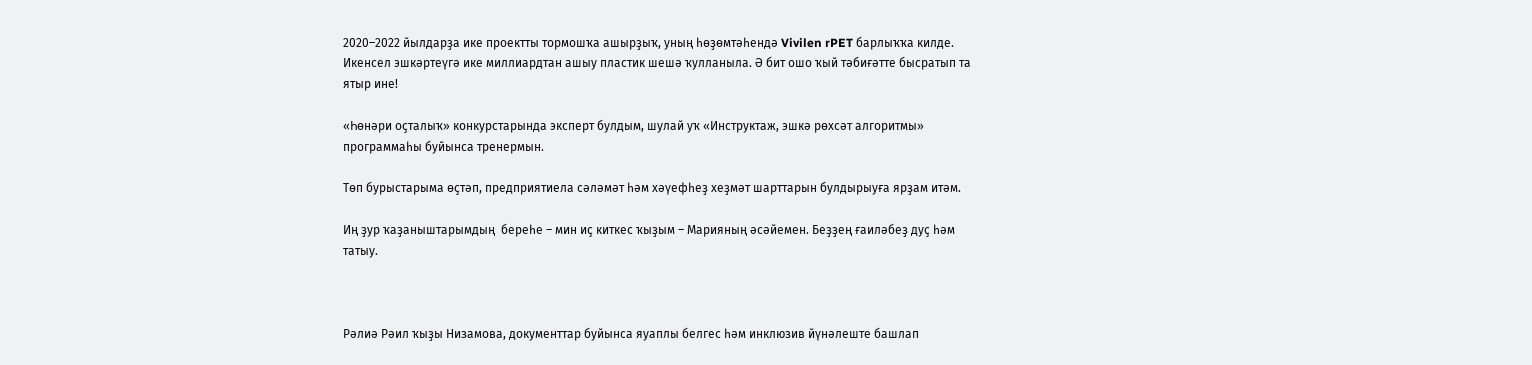2020–2022 йылдарҙа ике проектты тормошҡа ашырҙыҡ, уның һөҙөмтәһендә Vivilen rPET барлыҡҡа килде. Икенсел эшкәртеүгә ике миллиардтан ашыу пластик шешә ҡулланыла. Ә бит ошо ҡый тәбиғәтте бысратып та ятыр ине!

«Һөнәри оҫталыҡ» конкурстарында эксперт булдым, шулай уҡ «Инструктаж, эшкә рөхсәт алгоритмы» программаһы буйынса тренермын.

Төп бурыстарыма өҫтәп, предприятиела сәләмәт һәм хәүефһеҙ хеҙмәт шарттарын булдырыуға ярҙам итәм.

Иң ҙур ҡаҙаныштарымдың  береһе – мин иҫ киткес ҡыҙым – Марияның әсәйемен. Беҙҙең ғаиләбеҙ дуҫ һәм татыу.



Рәлиә Рәил ҡыҙы Низамова, документтар буйынса яуаплы белгес һәм инклюзив йүнәлеште башлап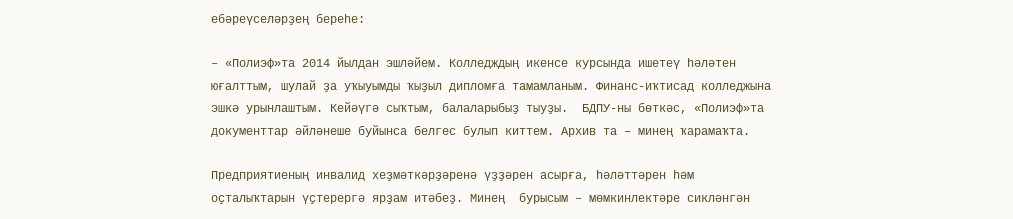ебәреүселәрҙең береһе:

– «Полиэф»та 2014 йылдан эшләйем. Колледждың икенсе курсында ишетеү һәләтен юғалттым, шулай ҙа уҡыуымды ҡыҙыл дипломға тамамланым. Финанс-иҡтисад колледжына эшкә урынлаштым. Кейәүгә сыҡтым, балаларыбыҙ тыуҙы.  БДПУ-ны бөткәс, «Полиэф»та документтар әйләнеше буйынса белгес булып киттем. Архив та – минең ҡарамаҡта.

Предприятиеның инвалид хеҙмәткәрҙәренә үҙҙәрен асырға, һәләттәрен һәм оҫталыҡтарын үҫтерергә ярҙам итәбеҙ. Минең  бурысым – мөмкинлектәре сикләнгән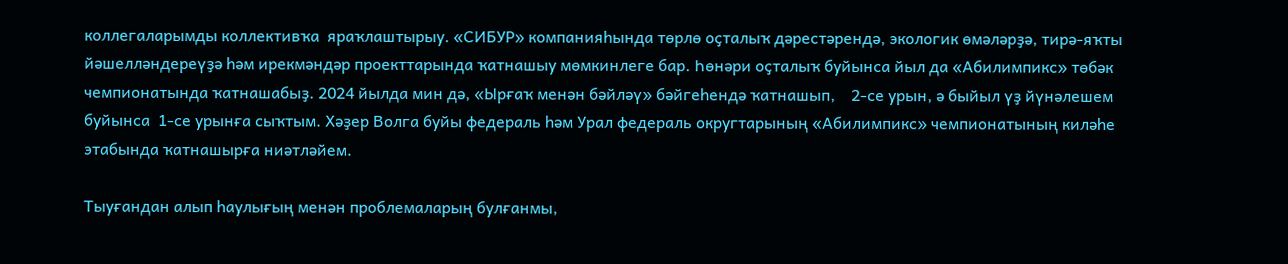коллегаларымды коллективҡа  яраҡлаштырыу. «СИБУР» компанияһында төрлө оҫталыҡ дәрестәрендә, экологик өмәләрҙә, тирә-яҡты йәшелләндереүҙә һәм ирекмәндәр проекттарында ҡатнашыу мөмкинлеге бар. Һөнәри оҫталыҡ буйынса йыл да «Абилимпикс» төбәк чемпионатында ҡатнашабыҙ. 2024 йылда мин дә, «Ырғаҡ менән бәйләү» бәйгеһендә ҡатнашып,    2-се урын, ә быйыл үҙ йүнәлешем буйынса  1-се урынға сыҡтым. Хәҙер Волга буйы федераль һәм Урал федераль округтарының «Абилимпикс» чемпионатының киләһе этабында ҡатнашырға ниәтләйем.

Тыуғандан алып һаулығың менән проблемаларың булғанмы,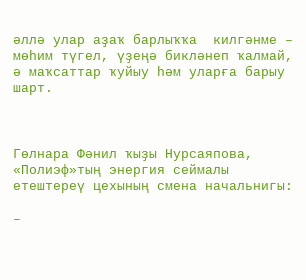әллә улар аҙаҡ барлыҡҡа  килгәнме – мөһим түгел, үҙеңә бикләнеп ҡалмай,  ә маҡсаттар ҡуйыу һәм уларға барыу шарт.



Гөлнара Фәнил ҡыҙы Нурсаяпова,  «Полиэф»тың энергия сеймалы етештереү цехының смена начальнигы:

–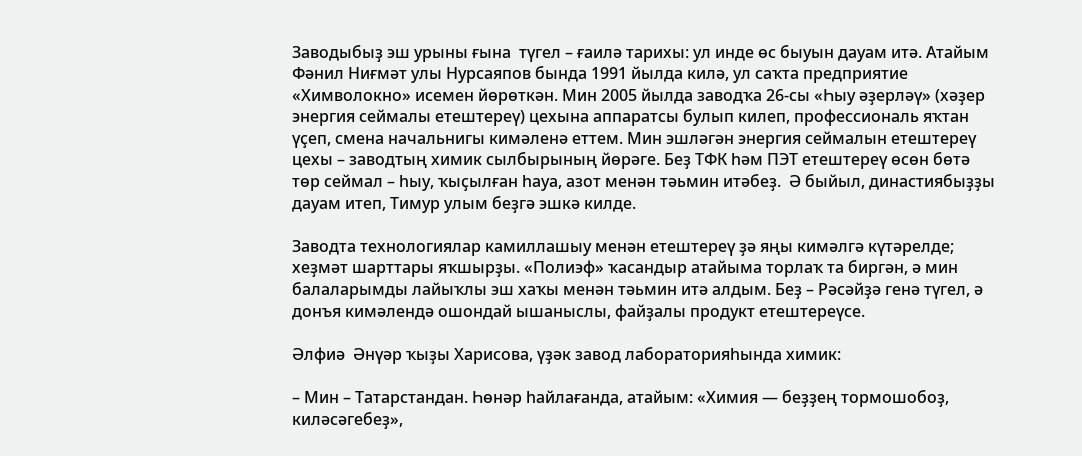Заводыбыҙ эш урыны ғына  түгел – ғаилә тарихы: ул инде өс быуын дауам итә. Атайым Фәнил Ниғмәт улы Нурсаяпов бында 1991 йылда килә, ул саҡта предприятие «Химволокно» исемен йөрөткән. Мин 2005 йылда заводҡа 26-сы «Һыу әҙерләү» (хәҙер энергия сеймалы етештереү) цехына аппаратсы булып килеп, профессиональ яҡтан үҫеп, смена начальнигы кимәленә еттем. Мин эшләгән энергия сеймалын етештереү цехы – заводтың химик сылбырының йөрәге. Беҙ ТФК һәм ПЭТ етештереү өсөн бөтә төр сеймал – һыу, ҡыҫылған һауа, азот менән тәьмин итәбеҙ.  Ә быйыл, династиябыҙҙы дауам итеп, Тимур улым беҙгә эшкә килде.

Заводта технологиялар камиллашыу менән етештереү ҙә яңы кимәлгә күтәрелде; хеҙмәт шарттары яҡшырҙы. «Полиэф» ҡасандыр атайыма торлаҡ та биргән, ә мин балаларымды лайыҡлы эш хаҡы менән тәьмин итә алдым. Беҙ – Рәсәйҙә генә түгел, ә донъя кимәлендә ошондай ышаныслы, файҙалы продукт етештереүсе.

Әлфиә  Әнүәр ҡыҙы Харисова, үҙәк завод лабораторияһында химик:

– Мин – Татарстандан. Һөнәр һайлағанда, атайым: «Химия — беҙҙең тормошобоҙ, киләсәгебеҙ»,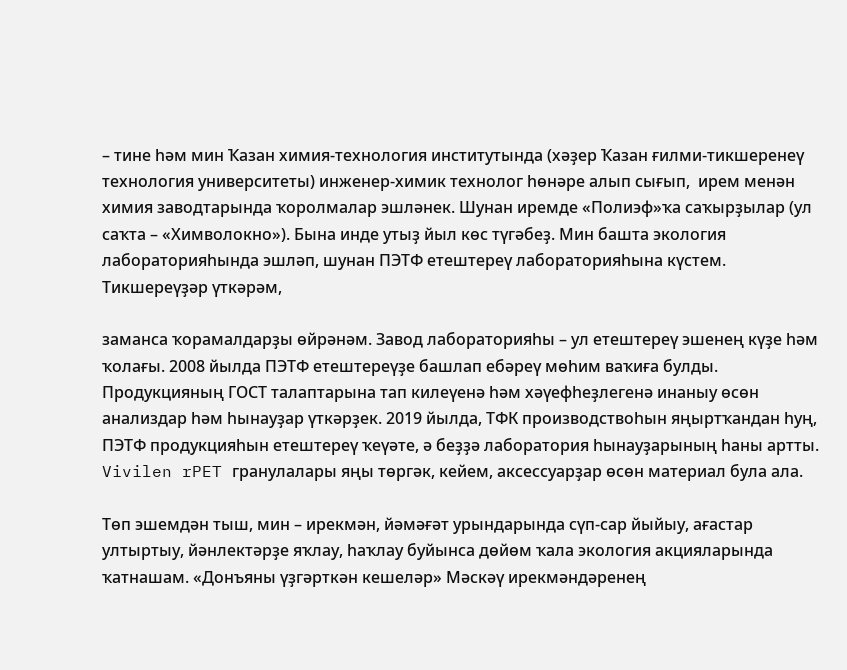– тине һәм мин Ҡазан химия-технология институтында (хәҙер Ҡазан ғилми-тикшеренеү технология университеты) инженер-химик технолог һөнәре алып сығып,  ирем менән химия заводтарында ҡоролмалар эшләнек. Шунан иремде «Полиэф»ҡа саҡырҙылар (ул саҡта – «Химволокно»). Бына инде утыҙ йыл көс түгәбеҙ. Мин башта экология лабораторияһында эшләп, шунан ПЭТФ етештереү лабораторияһына күстем. Тикшереүҙәр үткәрәм,

заманса ҡорамалдарҙы өйрәнәм. Завод лабораторияһы – ул етештереү эшенең күҙе һәм ҡолағы. 2008 йылда ПЭТФ етештереүҙе башлап ебәреү мөһим ваҡиға булды. Продукцияның ГОСТ талаптарына тап килеүенә һәм хәүефһеҙлегенә инаныу өсөн анализдар һәм һынауҙар үткәрҙек. 2019 йылда, ТФК производствоһын яңыртҡандан һуң, ПЭТФ продукцияһын етештереү ҡеүәте, ә беҙҙә лаборатория һынауҙарының һаны артты. Vivilen rPET гранулалары яңы төргәк, кейем, аксессуарҙар өсөн материал була ала.

Төп эшемдән тыш, мин – ирекмән, йәмәғәт урындарында сүп-сар йыйыу, ағастар ултыртыу, йәнлектәрҙе яҡлау, һаҡлау буйынса дөйөм ҡала экология акцияларында ҡатнашам. «Донъяны үҙгәрткән кешеләр» Мәскәү ирекмәндәренең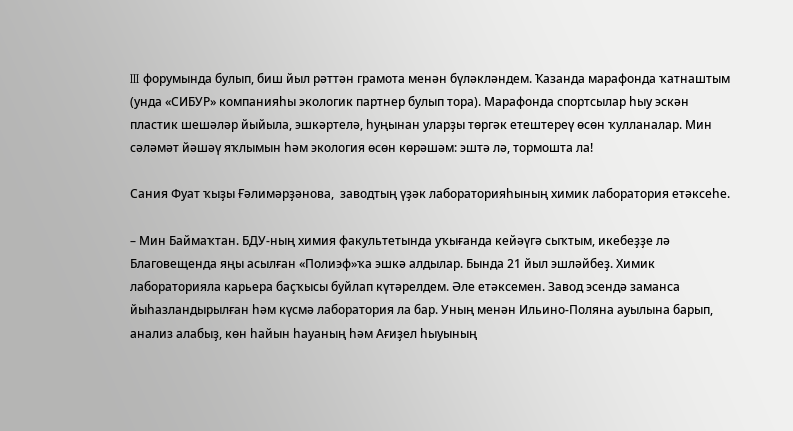III форумында булып, биш йыл рәттән грамота менән бүләкләндем. Ҡазанда марафонда ҡатнаштым (унда «СИБУР» компанияһы экологик партнер булып тора). Марафонда спортсылар һыу эскән пластик шешәләр йыйыла, эшкәртелә, һуңынан уларҙы төргәк етештереү өсөн ҡулланалар. Мин сәләмәт йәшәү яҡлымын һәм экология өсөн көрәшәм: эштә лә, тормошта ла!

Сания Фуат ҡыҙы Ғәлимәрҙәнова,  заводтың үҙәк лабораторияһының химик лаборатория етәксеһе.

– Мин Баймаҡтан. БДУ-ның химия факультетында уҡығанда кейәүгә сыҡтым, икебеҙҙе лә Благовещенда яңы асылған «Полиэф»ҡа эшкә алдылар. Бында 21 йыл эшләйбеҙ. Химик лабораторияла карьера баҫҡысы буйлап күтәрелдем. Әле етәксемен. Завод эсендә заманса йыһазландырылған һәм күсмә лаборатория ла бар. Уның менән Ильино-Поляна ауылына барып, анализ алабыҙ, көн һайын һауаның һәм Ағиҙел һыуының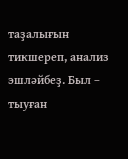таҙалығын тикшереп, анализ эшләйбеҙ. Был – тыуған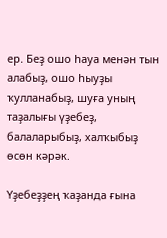ер. Беҙ ошо һауа менән тын алабыҙ, ошо һыуҙы ҡулланабыҙ, шуға уның таҙалығы үҙебеҙ, балаларыбыҙ, халҡыбыҙ өсөн кәрәк.

Үҙебеҙҙең ҡаҙанда ғына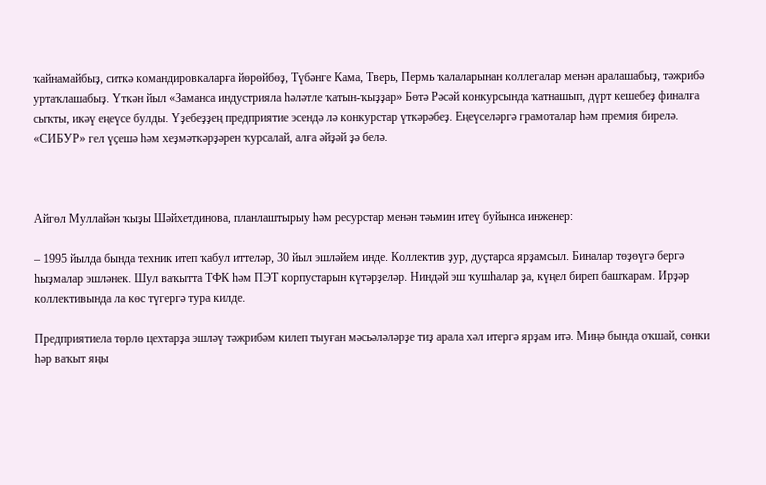ҡайнамайбыҙ, ситкә командировкаларға йөрөйбөҙ, Түбәнге Кама, Тверь, Пермь ҡалаларынан коллегалар менән аралашабыҙ, тәжрибә уртаҡлашабыҙ. Үткән йыл «Заманса индустрияла һәләтле ҡатын-ҡыҙҙар» Бөтә Рәсәй конкурсында ҡатнашып, дүрт кешебеҙ финалға сыҡты, икәү еңеүсе булды. Үҙебеҙҙең предприятие эсендә лә конкурстар үткәрәбеҙ. Еңеүселәргә грамоталар һәм премия бирелә. «СИБУР» гел үҫешә һәм хеҙмәткәрҙәрен ҡурсалай, алға әйҙәй ҙә белә.



Айгөл Муллайән ҡыҙы Шәйхетдинова, планлаштырыу һәм ресурстар менән тәьмин итеү буйынса инженер:

– 1995 йылда бында техник итеп ҡабул иттеләр, 30 йыл эшләйем инде. Коллектив ҙур, дуҫтарса ярҙамсыл. Биналар төҙөүгә бергә һыҙмалар эшләнек. Шул ваҡытта ТФК һәм ПЭТ корпустарын күтәрҙеләр. Ниндәй эш ҡушһалар ҙа, күңел биреп башҡарам. Ирҙәр коллективында ла көс түгергә тура килде.

Предприятиела төрлө цехтарҙа эшләү тәжрибәм килеп тыуған мәсьәләләрҙе тиҙ арала хәл итергә ярҙам итә. Миңә бында оҡшай, сөнки һәр ваҡыт яңы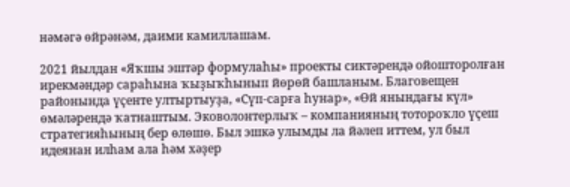нәмәгә өйрәнәм, даими камиллашам.

2021 йылдан «Яҡшы эштәр формулаһы» проекты сиктәрендә ойошторолған ирекмәндәр сараһына ҡыҙыҡһынып йөрөй башланым. Благовещен районында үҫенте ултыртыуҙа, «Сүп-сарға һунар», «Өй янындағы күл» өмәләрендә ҡатнаштым. Эковолонтерлыҡ – компанияның тотороҡло үҫеш стратегияһының бер өлөшө. Был эшкә улымды ла йәлеп иттем, ул был идеянан илһам ала һәм хәҙер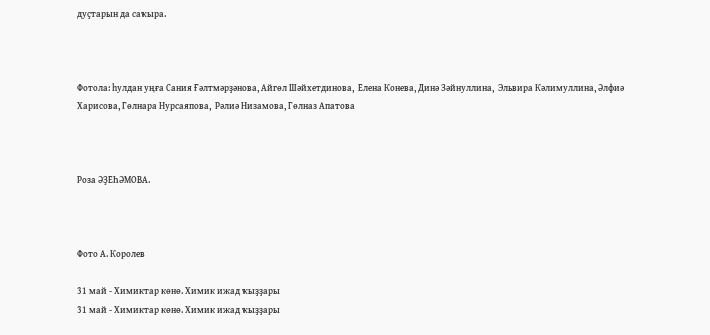дуҫтарын да саҡыра.



Фотола: һулдан уңға Сания Ғәлтмәрҙәнова, Айгөл Шәйхетдинова,  Елена Конева, Динә Зәйнуллина,  Эльвира Кәлимуллина, Әлфиә Харисова, Гөлнара Нурсаяпова,  Рәлиә Низамова, Гөлназ Апатова



Роза ӘҘЕҺӘМОВА.



Фото А. Королев

31 май - Химиктар көнө. Химик ижад ҡыҙҙары
31 май - Химиктар көнө. Химик ижад ҡыҙҙары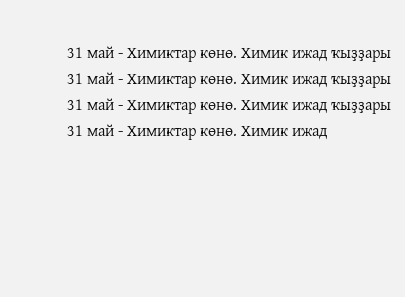31 май - Химиктар көнө. Химик ижад ҡыҙҙары
31 май - Химиктар көнө. Химик ижад ҡыҙҙары
31 май - Химиктар көнө. Химик ижад ҡыҙҙары
31 май - Химиктар көнө. Химик ижад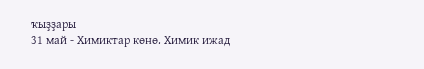ҡыҙҙары
31 май - Химиктар көнө. Химик ижад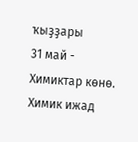ҡыҙҙары
31 май - Химиктар көнө. Химик ижад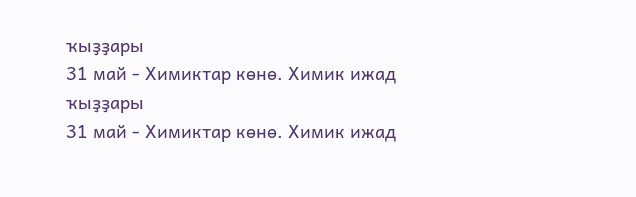ҡыҙҙары
31 май - Химиктар көнө. Химик ижад ҡыҙҙары
31 май - Химиктар көнө. Химик ижад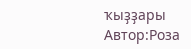ҡыҙҙары
Автор:Роза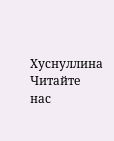Хуснуллина
Читайте нас